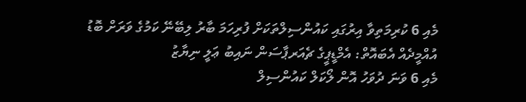މެއި 6 ކުރިމަތިވާ އިރުގައި ކައުންސިލްތަކަށް ފުރިހަމަ ބާރު ލިބޭނޭ ކަމުގެ ވަރަށް ބޮޑު އުއްމީދެއް އެބައޮތް: އެމްޑީޕީގެ ޗެއަރޕާސަން ނައިބު ޢަލީ ނިޔާޒު
މެއި 6 ވަނަ ދުވަހު އޮން ލޯކަލް ކައުންސިލް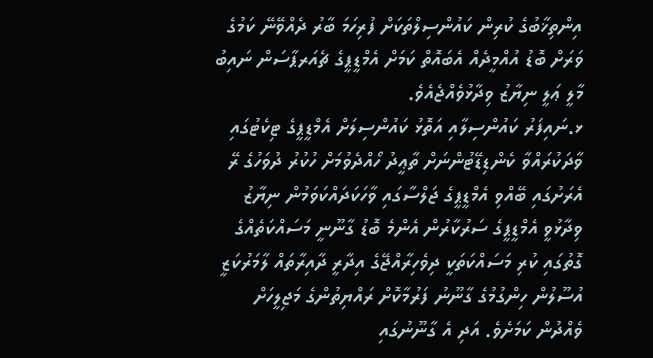އިންތިޚާބުގެ ކުރިން ކައުންސިލްތަކަށް ފުރިހަމަ ބާރު ދެއްވޭނޭ ކަމުގެ ވަރަށް ބޮޑު އުއްމީދެއް އެބައޮތް ކަމަށް އެމްޑީޕީގެ ޗެއަރޕާސަން ނައިބު މާލީ ޢަލީ ނިޔާޒު ވިދާޅުވެއްޖެއެވެ.
ޅ.ނައިފަރު ކައުންސިލާއި އަތޮޅު ކައުންސިލަށް އެމްޑީޕީގެ ޓިކެޓުގައި ވާދަކުރައްވާ ކެންޑިޑޭޓުންނަށް ތާޢީދު ހޯއްދެވުމަށް ހުކުރު ދުވަހުގެ ރޭ އެރަށުގައި ބޭއްވި އެމްޑީޕީގެ ޖަލްސާގައި ވާހަކަދައްކަވަމުން ނިޔާޒު ވިދާޅުވީ އެމްޑީޕީގެ ސަރުކާރުން އެންމެ ބޮޑު ގާނޫނީ މަސައްކަތެއްގެ ގޮތުގައި ކުރި މަސައްކަތަކީ ދިވެހިރާއްޖޭގެ އިދާރީ ދާއިރާތައް ލާމަރުކަޒީ އުސޫލުން ހިންގުމުގެ ގާނޫނު ފަރުމާކޮށް ރައްޔިތުންގެ މަޖިލީހަށް ވެއްދުން ކަމަށެވެ. އަދި އެ ގާނޫނުގައި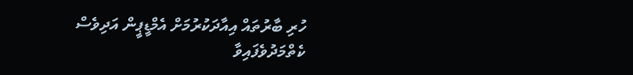ހުރި ބާރުތައް އިއާދަކުރުމަށް އެމްޑީޕީން އަދިވެސް ކެތްމަދުވެފައިވާ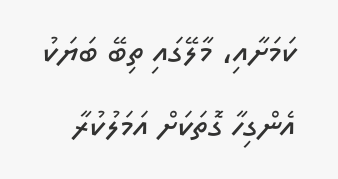ކަމަށާއި، މާލޭގައި ތިބޭ ބަޔަކު އެންގިހާ ގޮތަކަށް އަމަލުކުރާ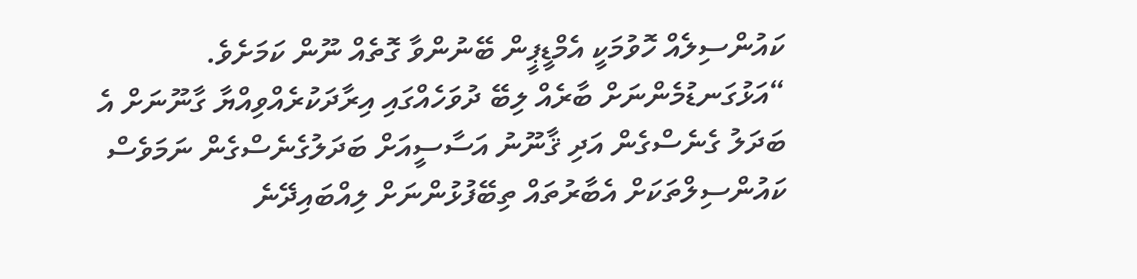ކައުންސިލެއް ހޮވުމަކީ އެމްޑީޕީން ބޭނުންވާ ގޮތެއް ނޫން ކަމަށެވެ. “އަޅުގަނޑުމެންނަށް ބާރެއް ލިބޭ ދުވަހެއްގައި އިރާދަކުރެއްވިއްޔާ ގާނޫނަށް އެ ބަދަލު ގެނެސްގެން އަދި ޤާނޫނު އަސާސީއަށް ބަދަލުގެނެސްގެން ނަމަވެސް ކައުންސިލްތަކަށް އެބާރުތައް ތިބޭފުޅުންނަށް ލިއްބައިދޭނެ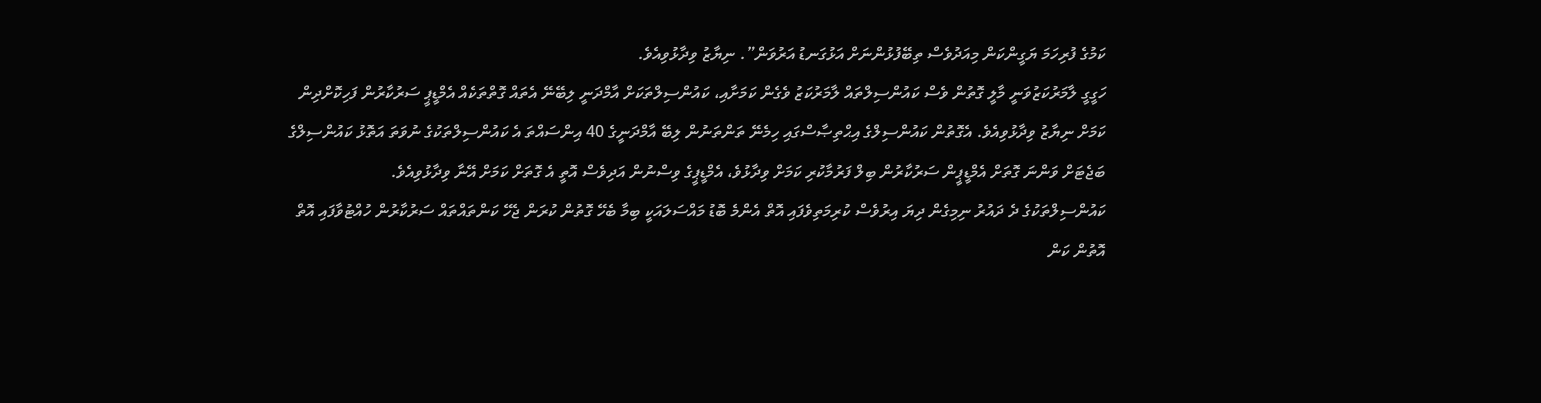ކަމުގެ ފުރިހަމަ ޔަގީންކަން މިއަދުވެސް ތިބޭފުޅުންނަށް އަޅުގަނޑު އަރުވަން”. ނިޔާޒު ވިދާޅުވިއެވެ.
ހަގީގީ ލާމަރުކަޒުވަނީ މާލީ ގޮތުން ވެސް ކައުންސިލްތައް ލާމަރުކަޒު ވެގެން ކަމަށާއި، ކައުންސިލްތަކަށް އާމްދަނީ ލިބޭނޭ އެތައް ގޮތްތަކެއް އެމްޑީޕީ ސަރުކާރުން ފަހިކޮށްދިން ކަމަށް ނިޔާޒު ވިދާޅުވިއެވެ. އެގޮތުން ކައުންސިލްގެ އިޙްތިޞާސްގައި ހިމެނޭ ތަންތަނުން ލިބޭ އާމްދަނީގެ 40 އިންސައްތަ އެ ކައުންސިލްތަކުގެ ނުވަތަ އަތޮޅު ކައުންސިލްގެ ބަޖެޓަށް ވަންނަ ގޮތަށް އެމްޑީޕީން ސަރުކާރުން ބިލް ފަރުމާކުރި ކަމަށް ވިދާޅުވެ، އެމްޑީޕީގެ ވިސްނުން އަދިވެސް އޮތީ އެ ގޮތަށް ކަމަށް އޭނާ ވިދާޅުވިއެވެ.
ކައުންސިލްތަކުގެ ދެ ދައުރު ނިމިގެން ދިޔަ އިރުވެސް ކުރިމަތިވެފައި އޮތް އެންމެ ބޮޑު މައްސަލައަކީ ބިމާ ބެހޭ ގޮތުން ކުރަން ޖެހޭ ކަންތައްތައް ސަރުކާރުން ހުއްޓުވާފައި އޮތް އޮތުން ކަން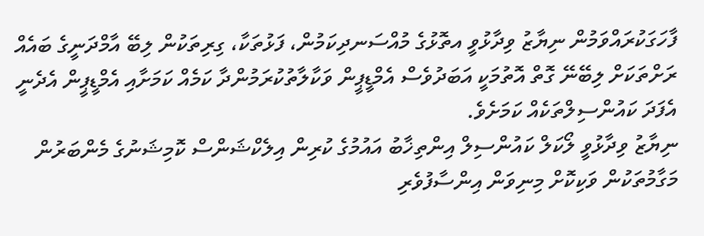ފާހަގަކުރައްވަމުން ނިޔާޒު ވިދާޅުވީ އތޮޅުގެ މުއްސަނދިކަމުން، ފަޅުތަކާ، ގިރިތަކުން ލިބޭ އާމްދަނީގެ ބައެއް ރަށްތަކަށް ލިބޭނޭ ގޮތް އޮތުމަކީ އަބަދުވެސް އެމްޑީޕީން ވަކާލާތުކުރަމުންދާ ކަމެއް ކަމަށާއި އެމްޑީޕީން އެދެނީ އެފަދަ ކައުންސިލްތަކެއް ކަމަށެވެ.
ނިޔާޒު ވިދާޅުވީ ލޯކަލް ކައުންސިލް އިންތިޚާބު އައުމުގެ ކުރިން އިލެކްޝަންސް ކޮމިޝަނުގެ މެންބަރުން މަގާމުތަކުން ވަކިކޮށް މިނިވަން އިންސާފުވެރި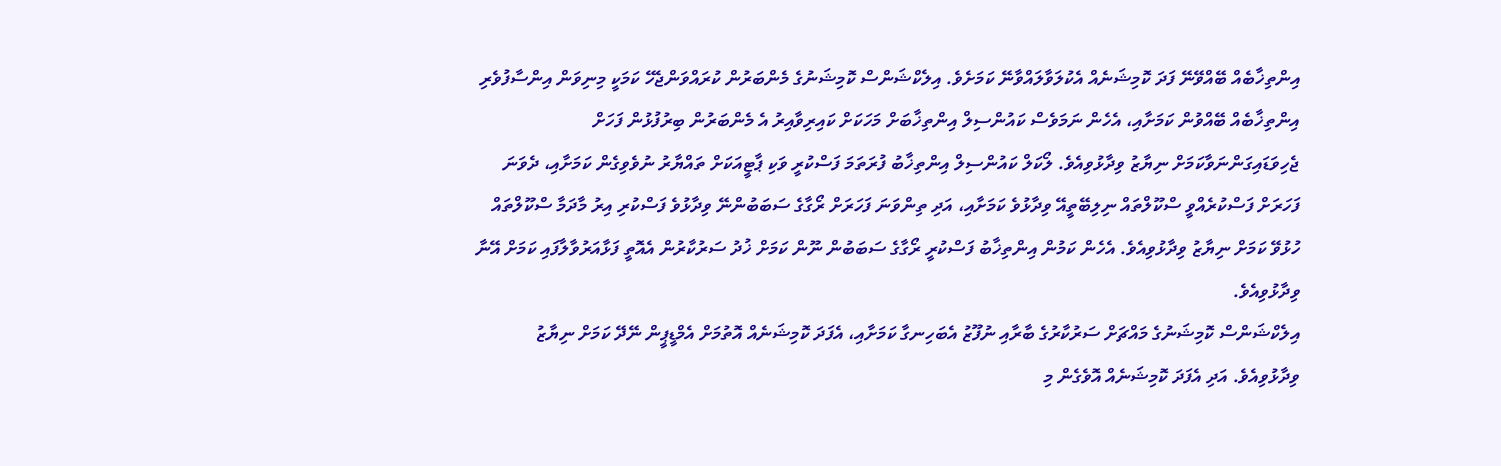އިންތިޚާބެއް ބޭއްވޭނޭ ފަދަ ކޮމިޝަނެއް އެކުލަވާލައްވާނޭ ކަމަށެވެ. އިލެކްޝަންސް ކޮމިޝަނުގެ މެންބަރުން ކުރައްވަންޖެހޭ ކަމަކީ މިނިވަން އިންސާފުވެރި އިންތިޚާބެއް ބޭއްވުން ކަމަށާއި، އެހެން ނަމަވެސް ކައުންސިލް އިންތިޚާބަށް މަހަކަށް ކައިރިވާއިރު އެ މެންބަރުން ބިރުފުޅުން ފަހަށް ޖެހިވަޑައިގަންނަވާކަމަށް ނިޔާޒު ވިދާޅުވިއެވެ. ލޯކަލް ކައުންސިލް އިންތިޚާބު ފުރަތަމަ ފަސްކުރީ ވަކި ޕާޓީއަކަށް ތައްޔާރު ނުވެވިގެން ކަމަށާއި، ދެވަނަ ފަހަރަށް ފަސްކުރެއްވީ ސްކޫލްތައް ނިލިބޭތީއޭ ވިދާޅުވެ ކަމަށާއި، އަދި ތިންވަނަ ފަހަރަށް ރޯގާގެ ސަބަބުންނޭ ވިދާޅުވެ ފަސްކުރި އިރު މާދަމާ ސްކޫލްތައް ހުޅުވޭ ކަމަށް ނިޔާޒު ވިދާޅުވިއެވެ. އެހެން ކަމުން އިންތިޚާބު ފަސްކުރީ ރޯގާގެ ސަބަބުން ނޫން ކަމަށް ޚުދު ސަރުކާރުން އެއޮތީ ފަޅާއަރުވާލާފައި ކަމަށް އޭނާ ވިދާޅުވިއެވެ.
އިލެކްޝަންސް ކޮމިޝަނުގެ މައްޗަށް ސަރުކާރުގެ ބާރާއި ނުފޫޒު އެބަހިނގާ ކަމަށާއި، އެފަދަ ކޮމިޝަނެއް އޮތުމަށް އެމްޑީޕީން ނޭދޭ ކަމަށް ނިޔާޒު ވިދާޅުވިއެވެ. އަދި އެފަދަ ކޮމިޝަނެއް އޮވެގެން މި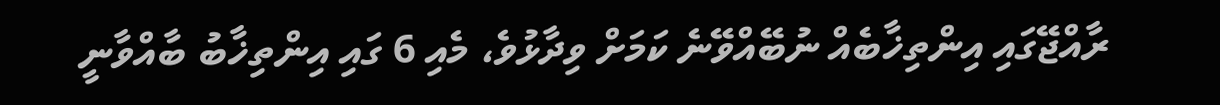ރާއްޖޭގައި އިންތިޚާބެއް ނުބޭއްވޭނެ ކަމަށް ވިދާޅުވެ، މެއި 6 ގައި އިންތިޚާބު ބާއްވާނީ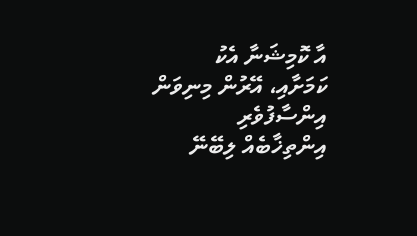އާ ކޮމިޝަނާ އެކު ކަމަށާއި، އޭރުން މިނިވަން އިންސާފުވެރި އިންތިޚާބެއް ލިބޭނޭ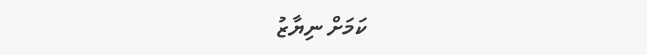ކަމަށް ނިޔާޒު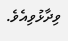ވިދާޅުވިއެވެ.